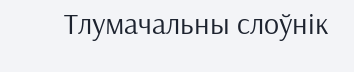Тлумачальны слоўнік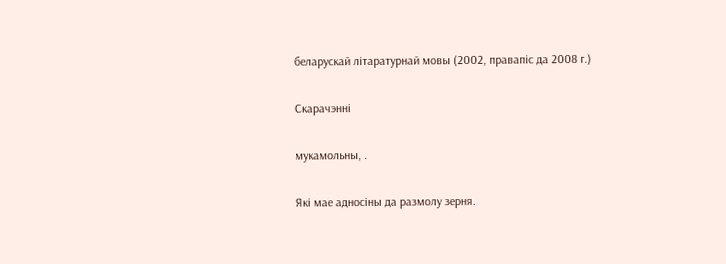беларускай літаратурнай мовы (2002, правапіс да 2008 г.)

Скарачэнні

мукамольны, .

Які мае адносіны да размолу зерня.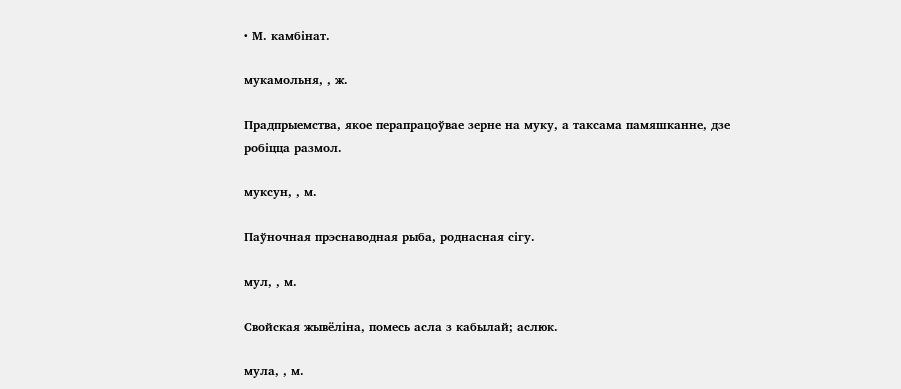• М. камбінат.

мукамольня, , ж.

Прадпрыемства, якое перапрацоўвае зерне на муку, а таксама памяшканне, дзе робіцца размол.

муксун, , м.

Паўночная прэснаводная рыба, роднасная сігу.

мул, , м.

Свойская жывёліна, помесь асла з кабылай; аслюк.

мула, , м.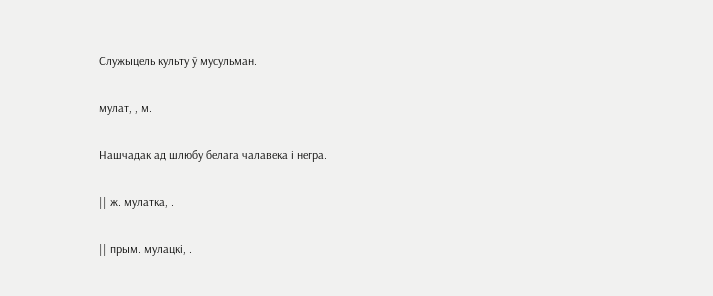Служыцель культу ў мусульман.

мулат, , м.

Нашчадак ад шлюбу белага чалавека і негра.

|| ж. мулатка, .

|| прым. мулацкі, .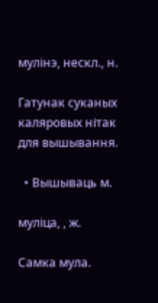мулінэ, нескл., н.

Гатунак суканых каляровых нітак для вышывання.

  • Вышываць м.

муліца, , ж.

Самка мула.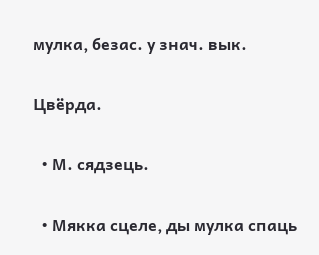мулка, безас. у знач. вык.

Цвёрда.

  • М. сядзець.

  • Мякка сцеле, ды мулка спаць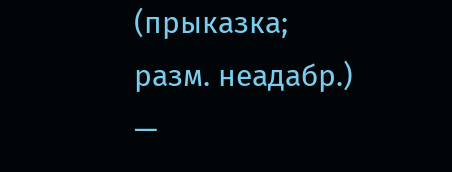(прыказка; разм. неадабр.) —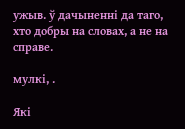ужыв. ў дачыненні да таго, хто добры на словах, а не на справе.

мулкі, .

Які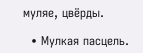муляе, цвёрды.

  • Мулкая пасцель.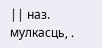|| наз. мулкасць, .